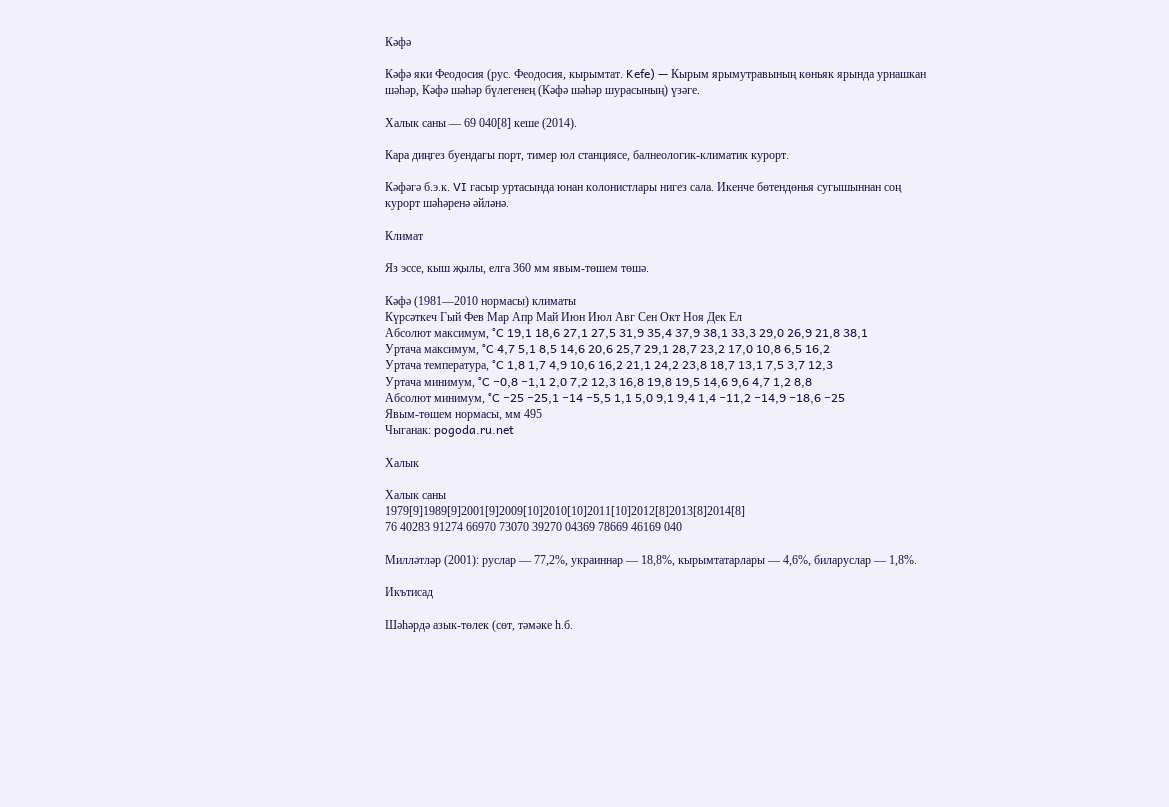Кәфә

Кәфә яки Феодосия (рус. Феодосия, кырымтат. Kefe) — Кырым ярымутравының көньяк ярында урнашкан шәһәр, Кәфә шәһәр бүᴫегенең (Кәфә шәһәр шурасының) үзәге.

Халык саны — 69 040[8] кеше (2014).

Кара диңгез буендагы порт, тимер юл станциясе, балнеологик-климатик курорт.

Кәфәгә б.э.к. VI гасыр уртасында юнан колонистлары нигез сала. Икенче бөтендөнья сугышыннан соң курорт шәһәренә әйләнә.

Климат

Яз эссе, кыш җылы, елга 360 мм явым-төшем төшә.

Кәфә (1981—2010 нормасы) климаты
Күрсәткеч Гый Фев Мар Апр Май Июн Июл Авг Сен Окт Ноя Дек Ел
Абсолют максимум, °C 19,1 18,6 27,1 27,5 31,9 35,4 37,9 38,1 33,3 29,0 26,9 21,8 38,1
Уртача максимум, °C 4,7 5,1 8,5 14,6 20,6 25,7 29,1 28,7 23,2 17,0 10,8 6,5 16,2
Уртача температура, °C 1,8 1,7 4,9 10,6 16,2 21,1 24,2 23,8 18,7 13,1 7,5 3,7 12,3
Уртача минимум, °C −0,8 −1,1 2,0 7,2 12,3 16,8 19,8 19,5 14,6 9,6 4,7 1,2 8,8
Абсолют минимум, °C −25 −25,1 −14 −5,5 1,1 5,0 9,1 9,4 1,4 −11,2 −14,9 −18,6 −25
Явым-төшем нормасы, мм 495
Чыганак: pogoda.ru.net

Халык

Халык саны
1979[9]1989[9]2001[9]2009[10]2010[10]2011[10]2012[8]2013[8]2014[8]
76 40283 91274 66970 73070 39270 04369 78669 46169 040

Милләтләр (2001): руслар — 77,2%, украиннар — 18,8%, кырымтатарлары — 4,6%, биларуслaр — 1,8%.

Икътисад

Шәһәрдә азык-төлек (сөт, тәмәке һ.б.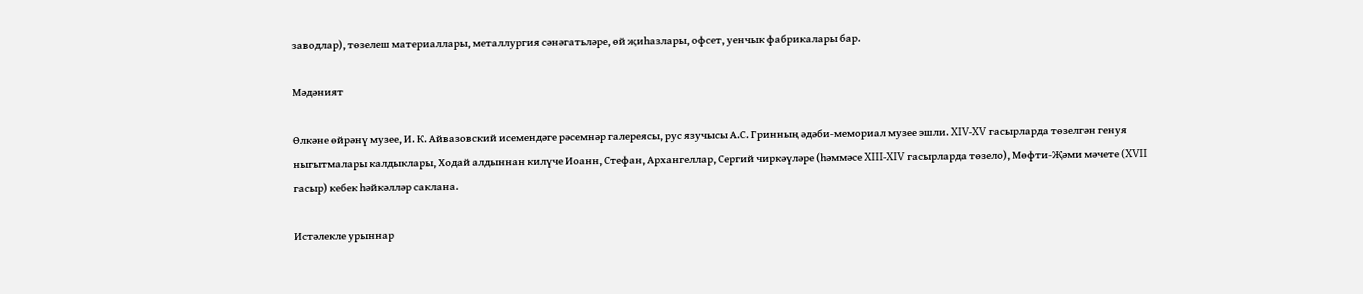ɜаводлар), төзелеш материаллары, металлургия сәнәгатьләре, өй җиһазлары, офсет, уенчык фабрикалары бар.

Мәдәният

Өлкәне өйрәнү музее, И. К. Айвазовский исемендәге рәсемнәр галереясы, рус язучысы А.С. Гринның әдәби-мемориал музее эшли. XIV-XV гасырларда төзелгән генуя ныгытмалары калдыклары, Ходай алдыннан килүче Иоанн, Стефан, Архангеллар, Сергий чиркәүләре (һәммәсе XIII-XIV гасырларда төзелo), Мөфти-Җәми мәчете (XVII гасыр) кебек һәйкәлләр саклана.

Истәлекле урыннар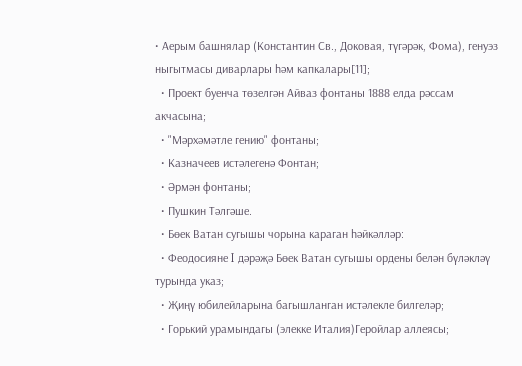• Аерым башнялар (Константин Св., Доковая, түгәрәк, Фома), генуэз ныгытмасы диварлары һәм капкалары[11];
  • Проект буенча төзелгән Айваз фонтаны 1888 елда рәссам акчасына;
  • "Мәрхәмәтле гению" фонтаны;
  • Казначеев истәлегенә Фонтан;
  • Әрмән фонтаны;
  • Пушкин Тәлгәше.
  • Бөек Ватан сугышы чорына караган һәйкәлләр:
  • Феодосияне I дәрәҗә Бөек Ватан сугышы ордены белән бүләкләү турында указ;
  • Җиңү юбилейларына багышланган истәлекле билгеләр;
  • Горький урамындагы (элекке Италия)Геройлар аллеясы;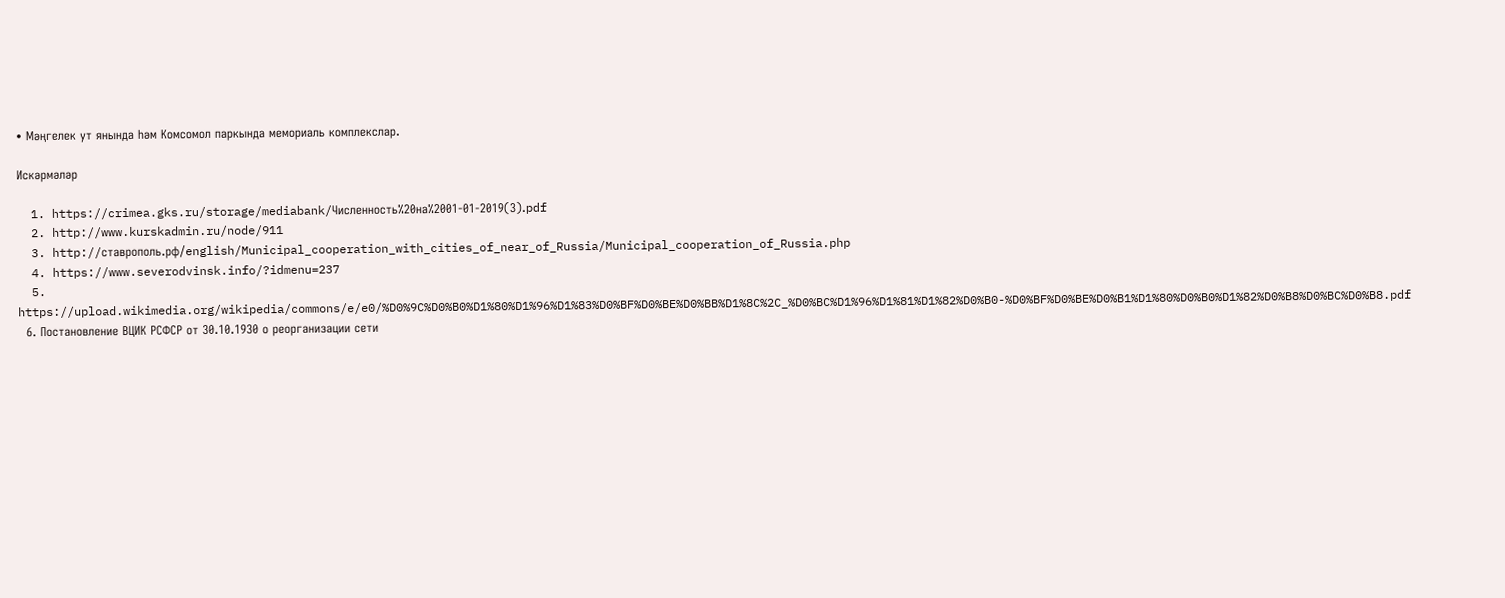• Мәңгелек ут янында һәм Комсомол паркында мемориаль комплекслар.

Искәрмәләр

  1. https://crimea.gks.ru/storage/mediabank/Численность%20на%2001-01-2019(3).pdf
  2. http://www.kurskadmin.ru/node/911
  3. http://ставрополь.рф/english/Municipal_cooperation_with_cities_of_near_of_Russia/Municipal_cooperation_of_Russia.php
  4. https://www.severodvinsk.info/?idmenu=237
  5. https://upload.wikimedia.org/wikipedia/commons/e/e0/%D0%9C%D0%B0%D1%80%D1%96%D1%83%D0%BF%D0%BE%D0%BB%D1%8C%2C_%D0%BC%D1%96%D1%81%D1%82%D0%B0-%D0%BF%D0%BE%D0%B1%D1%80%D0%B0%D1%82%D0%B8%D0%BC%D0%B8.pdf
  6. Постановление ВЦИК РСФСР от 30.10.1930 о реорганизации сети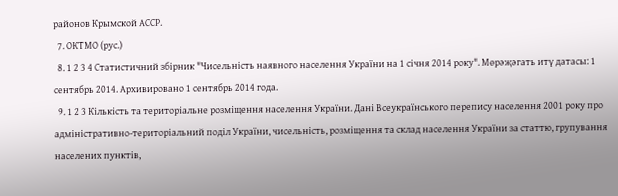районов Крымской АССР.
  7. ОКТМО (рус.)
  8. 1 2 3 4 Статистичний збірник "Чисельність наявного населення України на 1 січня 2014 року". Мөрәҗәгать итү датасы: 1 сентябрь 2014. Архивировано 1 сентябрь 2014 года.
  9. 1 2 3 Кількість та територіальне розміщення населення України. Дані Всеукраїнського перепису населення 2001 року про адміністративно-територіальний поділ України, чисельність, розміщення та склад населення України за статтю, групування населених пунктів,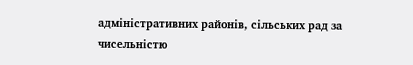адміністративних районів, сільських рад за чисельністю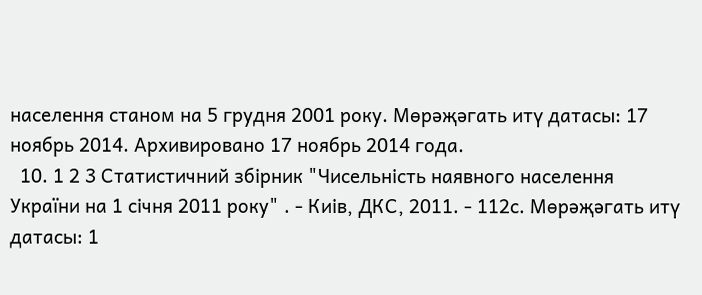населення станом на 5 грудня 2001 року. Мөрәҗәгать итү датасы: 17 ноябрь 2014. Архивировано 17 ноябрь 2014 года.
  10. 1 2 3 Статистичний збірник "Чисельність наявного населення України на 1 січня 2011 року" . - Киів, ДКС, 2011. - 112с. Мөрәҗәгать итү датасы: 1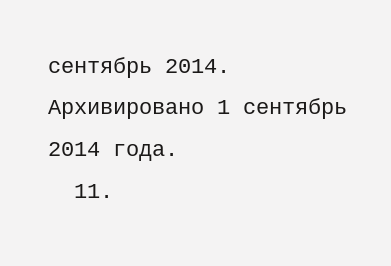сентябрь 2014. Архивировано 1 сентябрь 2014 года.
  11.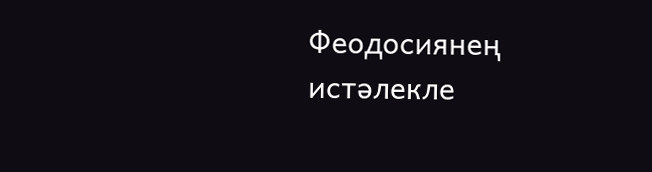Феодосиянең истәлекле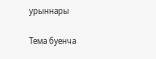урыннары

Тема буенча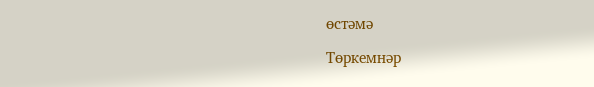өстәмә

Төркемнәр